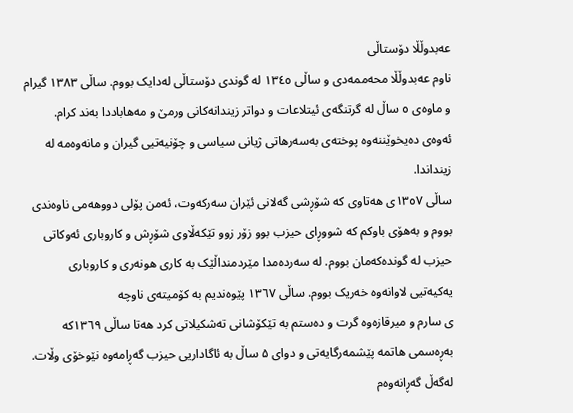عەبدوڵڵا دۆستاڵی
ناوم عەبدوڵڵا محەممەدی و ساڵی ١٣٤٥ لە گوندی دۆستاڵی لەدایک بووم. ساڵی ١٣٨٣ گیرام و ماوەی ٥ ساڵ لە گرتنگەی ئیتلاعات و دواتر زیندانەکانی ورمێ و مەهاباددا بەند کرام. ئەوەی دەیخوێننەوە پوختەی بەسەرهاتی ژیانی سیاسی و چۆنیەتیی گیران و مانەوەمە لە زینداندا.
ساڵی ١٣٥٧ی هەتاوی کە شۆڕشی گەلانی ئێران سەرکەوت، ئەمن پۆلی دووهەمی ناوەندی بووم و بەهۆی باوکم کە شووڕای حیزب بوو زۆر زوو تێکەڵاوی شۆڕش و کاروباری ئەوکاتی حیزب لە گوندەکەمان بووم. لە سەردەمدا مێردمنداڵێک بە کاری هونەری و کاروباری یەکیەتیی لاوانەوە خەریک بووم. ساڵی ١٣٦٧ پێوەندیم بە کۆمیتەی ناوچە
ی سارم و میرقازەوە گرت و دەستم بە تێکۆشانی تەشکیلاتی کرد هەتا ساڵی ١٣٦٩کە بەڕەسمی هاتمە پێشمەرگایەتی و دوای ۵ ساڵ بە ئاگاداریی حیزب گەڕامەوە نێوخۆی وڵات. لەگەڵ گەڕانەوەم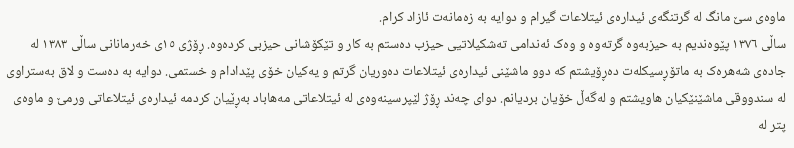ماوەی سێ مانگ لە گرتنگەی ئیدارەی ئیتلاعات گیرام و دوایە بە زەمانەت ئازاد کرام.
ساڵی ١٣٧٦ پێوەندیم بە حیزبەوە گرتەوە و وەک ئەندامی تەشکیلاتیی حیزب دەستم بە کار و تێکۆشانی حیزبی کردەوە. ڕۆژی ١٥ی خەرمانانی ساڵی ١٣٨٣ لە جادەی شەهرەک بە ماتۆڕسیکلەت دەڕۆیشتم کە دوو ماشێنی ئیدارەی ئیتلاعات دەوریان گرتم و یەکیان خۆی پێدادام و خستمی. دوایە بە دەست و لاق بەستراوی لە سندووقی ماشێنێکیان هاویشتم و لەگەڵ خۆیان بردیانم. دوای چەند ڕۆژ لێپرسینەوەی لە ئیتلاعاتی مەهاباد بەڕێیان کردمە ئیدارەی ئیتلاعاتی ورمێ و ماوەی پتر لە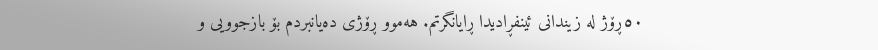٥٠ڕۆژ لە زیندانی ئینفڕادیدا ڕایانگرتم. هەموو ڕۆژی دەیانبردم بۆ بازجوویی و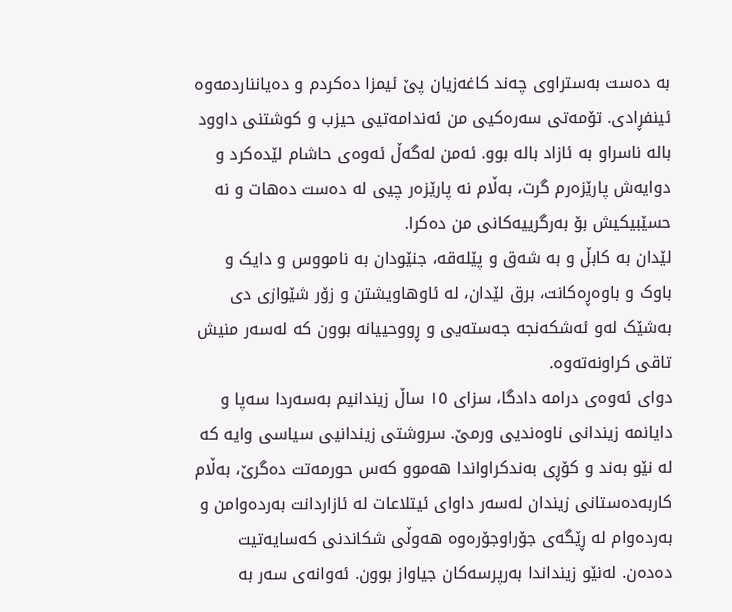بە دەست بەستراوی چەند کاغەزیان پێ ئیمزا دەکردم و دەیانناردمەوە ئینفڕادی. تۆمەتی سەرەکیی من ئەندامەتیی حیزب و کوشتنی داوود بالە ناسراو بە ئازاد بالە بوو. ئەمن لەگەڵ ئەوەی حاشام لێدەکرد و دوایەش پارێزەرم گرت، بەڵام نە پارێزەر چیی لە دەست دەهات و نە حسێبیکیش بۆ بەرگرییەکانی من دەکرا.
لێدان بە کابڵ و بە شەق و پێلەقە، جنێودان بە نامووس و دایک و باوک و باوەڕەکانت، برق لێدان، لە ئاوهاویشتن و زۆر شێوازی دی بەشێک لەو ئەشکەنجە جەستەیی و ڕووحییانە بوون کە لەسەر منیش تاقی کراونەتەوە.
دوای ئەوەی درامە دادگا، سزای ١٥ ساڵ زیندانیم بەسەردا سەپا و دایانمە زیندانی ناوەندیی ورمێ. سروشتی زیندانیی سیاسی وایە کە لە نێو بەند و کۆڕی بەندکراواندا هەموو کەس حورمەتت دەگرێ، بەڵام کاربەدەستانی زیندان لەسەر داوای ئیتلاعات لە ئازاردانت بەردەوامن و بەردەوام لە ڕێگەی جۆراوجۆرەوە هەوڵی شکاندنی کەسایەتیت دەدەن. لەنێو زینداندا بەرپرسەکان جیاواز بوون. ئەوانەی سەر بە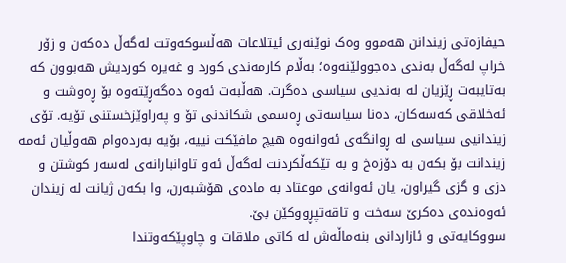حیفازەتی زیندانن هەموو وەک نوێنەری ئیتلاعات هەڵسوکەوتت لەگەڵ دەکەن و زۆر خراپ لەگەڵ بەندی دەجوولێنەوە؛ بەڵام کارمەندی کورد و غەیرە کوردیش هەبوون کە بەتایبەت ڕێزیان لە بەندیی سیاسی دەگرت. هەڵبەت ئەوە دەگەڕێتەوە بۆ ڕەوشت و ئەخلاقی کەسەکان، دەنا سیاسەتی ڕەسمی شکاندنی تۆ و پەراوێزخستنی تۆیە. تۆی زیندانیی سیاسی لە ڕوانگەی ئەوانەوە هیچ مافێکت نییە، بۆیە بەردەوام هەوڵیان ئەمە زیندانت بۆ بکەن بە دۆزەخ و بە تێکەڵکردنت لەگەڵ ئەو تاوانبارانەی لەسەر کوشتن و دزی و گزی گیراون، یان ئەوانەی موعتاد بە مادەی هۆشبەرن، وا بکەن ژیانت لە زیندان ئەوەندەی دەکرێ سەخت و تاقەتپڕووکێن بێ.
سووکایەتی و ئازاردانی بنەماڵەش لە کاتی ملاقات و چاوپێکەوتندا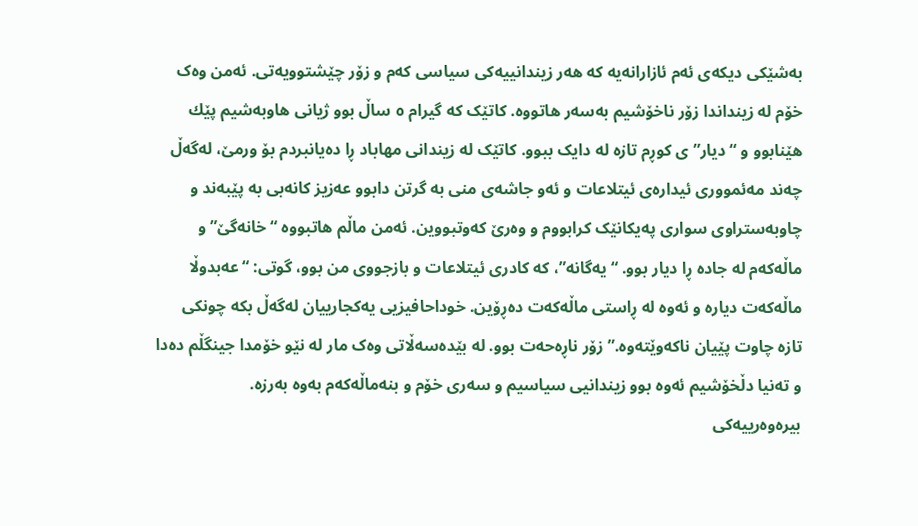بەشێکی دیکەی ئەم ئازارانەیە کە هەر زیندانییەکی سیاسی کەم و زۆر چێشتوویەتی. ئەمن وەک خۆم لە زینداندا زۆر ناخۆشیم بەسەر هاتووە. کاتێک کە گیرام ٥ ساڵ بوو ژیانی هاوبەشیم پێك هێنابوو و “دیار”ی کوڕم تازە لە دایک ببوو. کاتێک لە زیندانی مهاباد ڕا دەیانبردم بۆ ورمێ، لەگەڵ چەند مەئمووری ئیدارەی ئیتلاعات و ئەو جاشەی منی بە گرتن دابوو عەزیز کانەبی بە پێبەند و چاوبەستراوی سواری پەیکانێک کرابووم و وەرێ کەوتبووین. ئەمن ماڵم هاتبووە “خانەگێ” و ماڵەکەم لە جادە ڕا دیار بوو. “یەگانە”، کە کادری ئیتلاعات و بازجووی من بوو، گوتی: “عەبدوڵا ماڵەکەت دیارە و ئەوە لە ڕاستی ماڵەکەت دەڕۆین. خوداحافیزیی یەکجارییان لەگەڵ بکە چونکی تازە چاوت پێیان ناکەوێتەوە.” زۆر ناڕەحەت بوو. لە بێدەسەڵاتی وەک مار لە نێو خۆمدا جینگڵم دەدا و تەنیا دڵخۆشیم ئەوە بوو زیندانیی سیاسیم و سەری خۆم و بنەماڵەکەم بەوە بەرزە.
بیرەوەرییەکی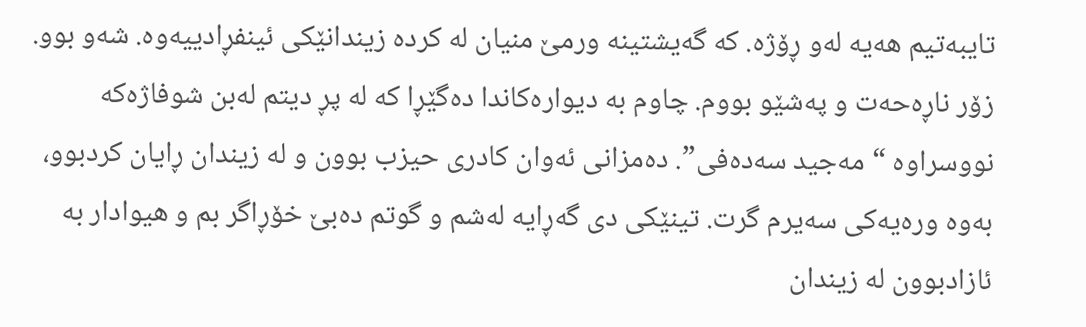تایبەتیم هەیە لەو ڕۆژە. کە گەیشتینە ورمێ منیان لە کردە زیندانێکی ئینفڕادییەوە. شەو بوو. زۆر ناڕەحەت و پەشێو بووم. چاوم بە دیوارەکاندا دەگێڕا کە لە پڕ دیتم لەبن شوفاژەکە نووسراوە “مەجید سەدەفی”. دەمزانی ئەوان کادری حیزب بوون و لە زیندان ڕایان کردبوو، بەوە ورەیەکی سەیرم گرت. تینێکی دی گەڕایە لەشم و گوتم دەبێ خۆڕاگر بم و هیوادار بە ئازادبوون لە زیندان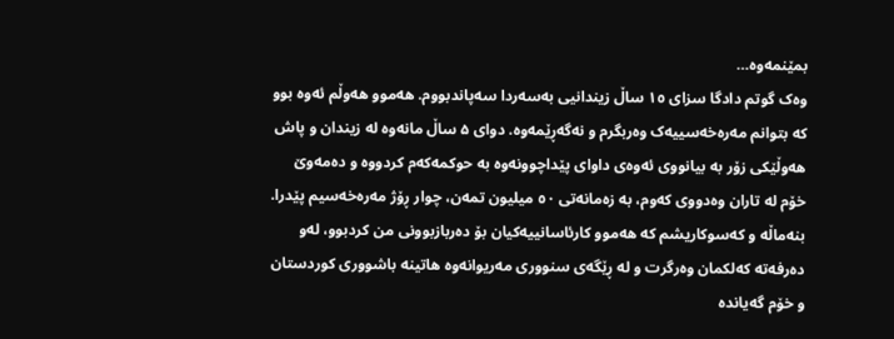بمێنمەوە…
وەک گوتم دادگا سزای ١٥ ساڵ زیندانیی بەسەردا سەپاندبووم. هەموو هەوڵم ئەوە بوو کە بتوانم مەرەخەسییەک وەربگرم و نەگەڕێمەوە. دوای ۵ ساڵ مانەوە لە زیندان و پاش هەوڵێکی زۆر بە بیانووی ئەوەی داوای پێداچوونەوە بە حوکمەکەم کردووە و دەمەوێ خۆم لە تاران وەدووی کەوم، بە زەمانەتی ٥٠ میلیون تمەن، چوار ڕۆژ مەرەخەسیم پێدرا. بنەماڵە و کەسوکاریشم کە هەموو کارئاسانییەکیان بۆ دەربازبوونی من کردبوو، لەو دەرفەتە کەلکمان وەرگرت و لە ڕێگەی سنووری مەریوانەوە هاتینە باشووری کوردستان و خۆم گەیاندە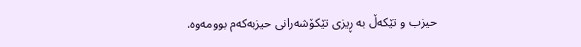حیزب و تێکەڵ بە ڕیزی تێکۆشەرانی حیزبەکەم بوومەوە.